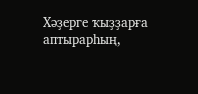Хәҙерге ҡыҙҙарға аптырарһың,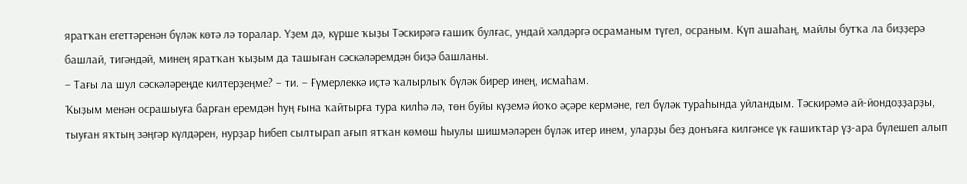яратҡан егеттәренән бүләк көтә лә торалар. Үҙем дә, күрше ҡыҙы Тәскирәгә ғашиҡ булғас, ундай хәлдәргә осраманым түгел, осраным. Күп ашаһаң, майлы бутҡа ла биҙҙерә башлай, тигәндәй, минең яратҡан ҡыҙым да ташыған сәскәләремдән биҙә башланы.
– Тағы ла шул сәскәләреңде килтерҙеңме? – ти. – Ғүмерлеккә иҫтә ҡалырлыҡ бүләк бирер инең, исмаһам.
Ҡыҙым менән осрашыуға барған еремдән һуң ғына ҡайтырға тура килһә лә, төн буйы күҙемә йоҡо әҫәре кермәне, гел бүләк тураһында уйландым. Тәскирәмә ай-йондоҙҙарҙы, тыуған яҡтың зәңгәр күлдәрен, нурҙар һибеп сылтырап ағып ятҡан көмөш һыулы шишмәләрен бүләк итер инем, уларҙы беҙ донъяға килгәнсе үк ғашиҡтар үҙ-ара бүлешеп алып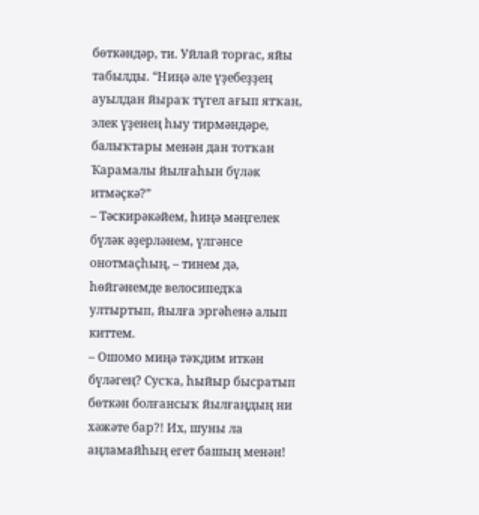бөткәндәр, ти. Уйлай торғас, яйы табылды. “Ниңә әле үҙебеҙҙең ауылдан йыраҡ түгел ағып ятҡан, элек үҙенең һыу тирмәндәре, балыҡтары менән дан тотҡан Ҡарамалы йылғаһын бүләк итмәҫкә?”
– Тәскирәкәйем, һиңә мәңгелек бүләк әҙерләнем, үлгәнсе онотмаҫһың, – тинем дә, һөйгәнемде велосипедҡа ултыртып, йылға эргәһенә алып киттем.
– Ошомо миңә тәҡдим иткән бүләгең? Сусҡа, һыйыр бысратып бөткән болғансыҡ йылғаңдың ни хәжәте бар?! Их, шуны ла аңламайһың егет башың менән!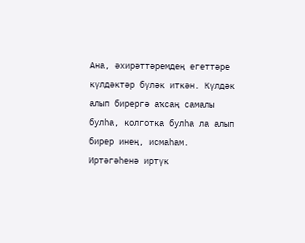Ана, әхирәттәремдең егеттәре күлдәктәр бүләк иткән. Күлдәк алып бирергә аҡсаң самалы булһа, колготка булһа ла алып бирер инең, исмаһам.
Иртәгәһенә иртүк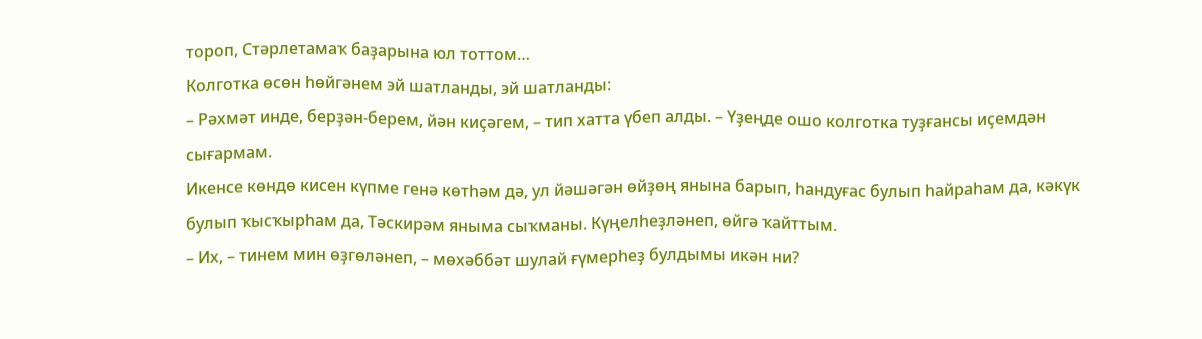тороп, Стәрлетамаҡ баҙарына юл тоттом…
Колготка өсөн һөйгәнем эй шатланды, эй шатланды:
– Рәхмәт инде, берҙән-берем, йән киҫәгем, – тип хатта үбеп алды. – Үҙеңде ошо колготка туҙғансы иҫемдән сығармам.
Икенсе көндө кисен күпме генә көтһәм дә, ул йәшәгән өйҙөң янына барып, һандуғас булып һайраһам да, кәкүк булып ҡысҡырһам да, Тәскирәм яныма сыҡманы. Күңелһеҙләнеп, өйгә ҡайттым.
– Их, – тинем мин өҙгөләнеп, – мөхәббәт шулай ғүмерһеҙ булдымы икән ни?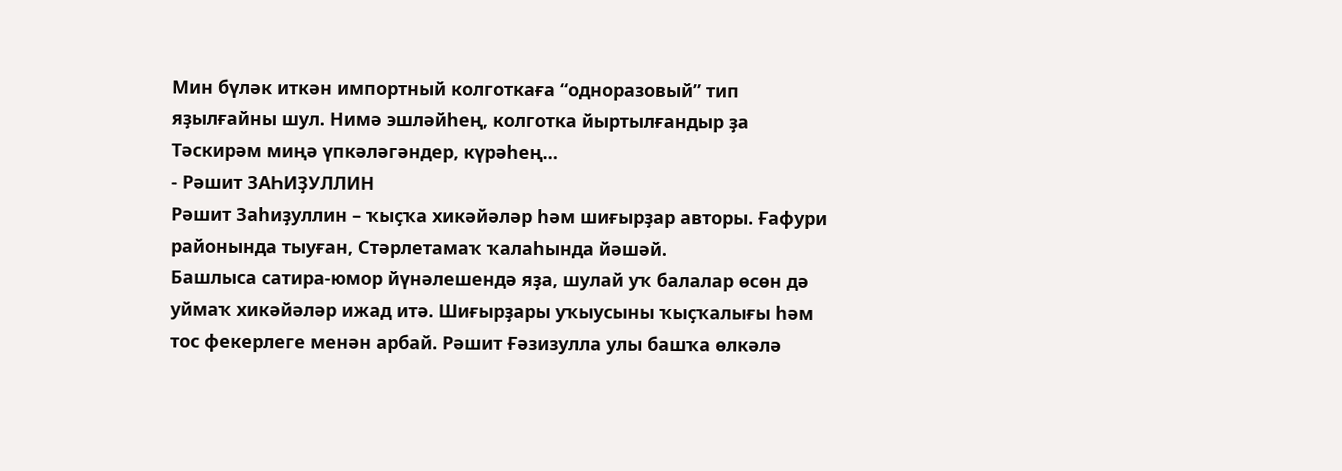Мин бүләк иткән импортный колготкаға “одноразовый” тип яҙылғайны шул. Нимә эшләйһең, колготка йыртылғандыр ҙа Тәскирәм миңә үпкәләгәндер, күрәһең…
- Рәшит ЗАҺИҘУЛЛИН
Рәшит Заһиҙуллин – ҡыҫҡа хикәйәләр һәм шиғырҙар авторы. Ғафури районында тыуған, Стәрлетамаҡ ҡалаһында йәшәй.
Башлыса сатира-юмор йүнәлешендә яҙа, шулай уҡ балалар өсөн дә уймаҡ хикәйәләр ижад итә. Шиғырҙары уҡыусыны ҡыҫҡалығы һәм тос фекерлеге менән арбай. Рәшит Ғәзизулла улы башҡа өлкәлә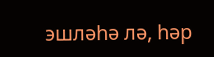эшләһә лә, һәр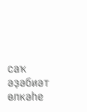саҡ әҙәбиәт өлкәһе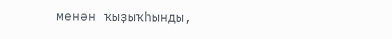менән ҡыҙыҡһынды,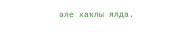әле хаҡлы ялда.